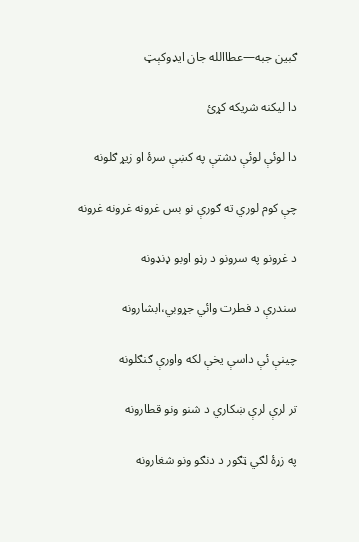ګبين جبه—عطاالله جان ايډوکېټ

دا ليکنه شريکه کړئ

دا لوئې لوئې دشتې په کښې سرۀ او زيړ ګلونه

چې کوم لوري ته ګورې نو بس غرونه غرونه غرونه

د غرونو په سرونو د رڼو اوبو ډنډونه

سندرې د فطرت وائي جړوبي،ابشارونه

چينې ئې داسې يخې لکه واورې ګنګلونه

تر لرې لرې ښکاري د شنو ونو قطارونه

په زړۀ لګي ټګور د دنګو ونو شغارونه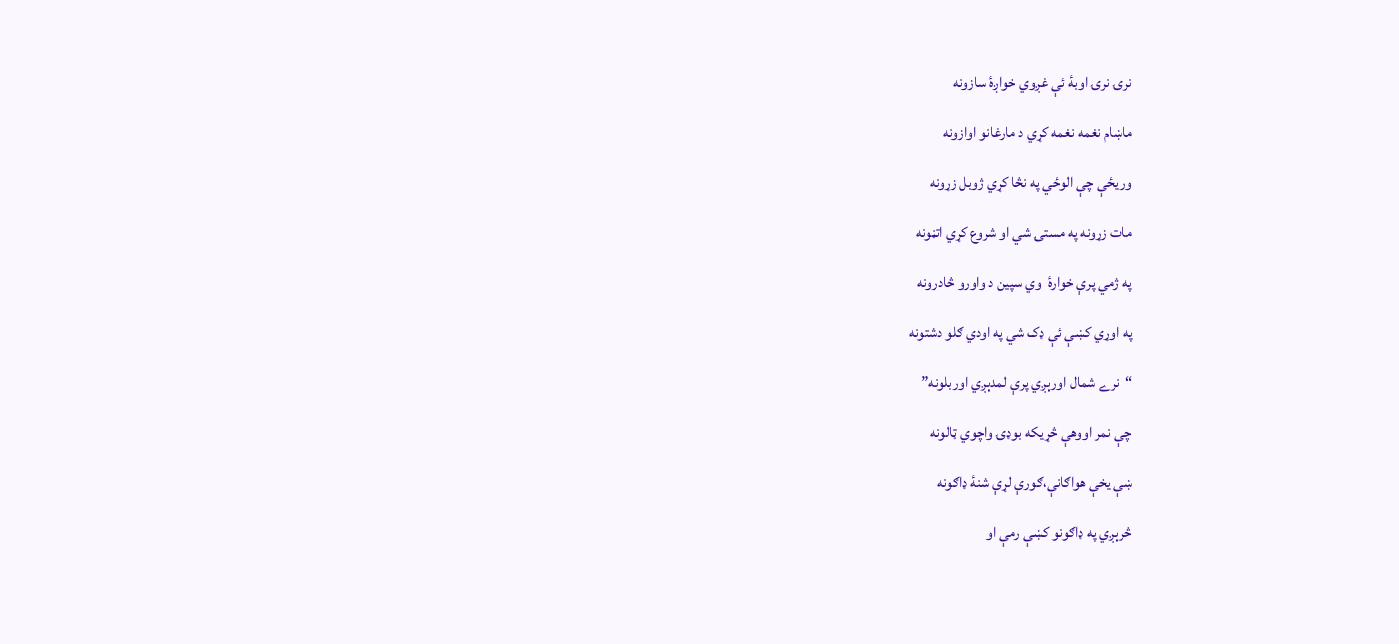نرۍ نرۍ اوبۀ ئې غږوي خواږۀ سازونه

ماښام نغمه نغمه کړي د مارغانو اوازونه

وريځې چې الوځي په نڅا کړي ژوبل زړونه

مات زړونه په مستۍ شي او شروع کړي اتڼونه

په ژمي پرې خوارۀ  وي سپين د واورو څادرونه

په اوړي کښې ئې ډک شي په اودي ګلو دشتونه

“نرے شمال اورېږي پرې لمدېږي اوربلونه”

چې نمر اووهې څړيکه بوډۍ واچوي ټالونه

ښې يخې هواګانې،ګورې لړې شنۀ ډاګونه

څرېږي په ډاګونو کښې رمې او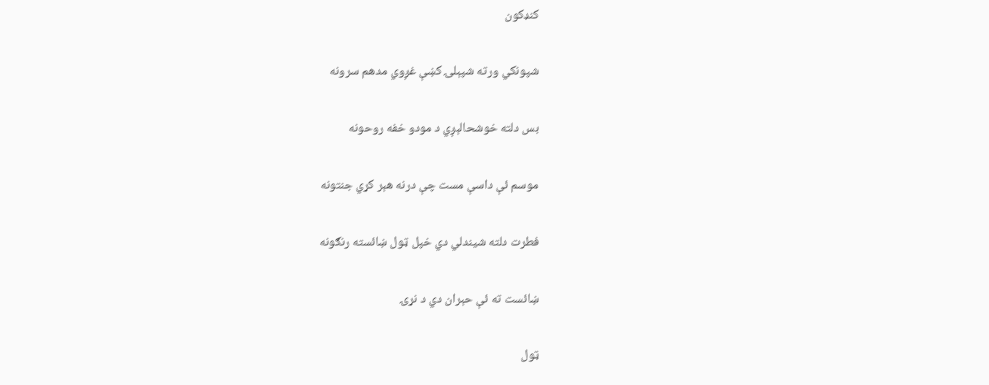کنډکون

شپونکي ورته شپېلۍ کښې غږوي مدهم سرونه

بس دلته خوشحالېږي د مودو خفه روحونه

موسم ئې داسې مست چې درنه هېر کړي جنتونه

فطرت دلته شيندلي دي خپل ټول ښائسته رنګونه

ښائست ته ئې حېران دي د نړۍ

ټول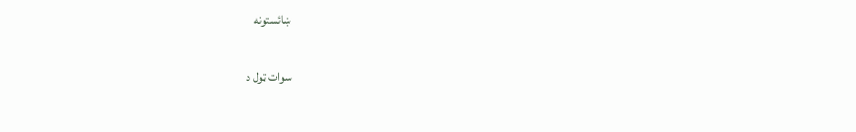ښائستونه

سوات ټول د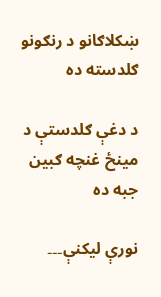ښکلاګانو د رنګونو ګلدسته ده

د دغې ګلدستې د مينځ غنچه ګبين جبه ده

نورې ليکنې۔۔۔